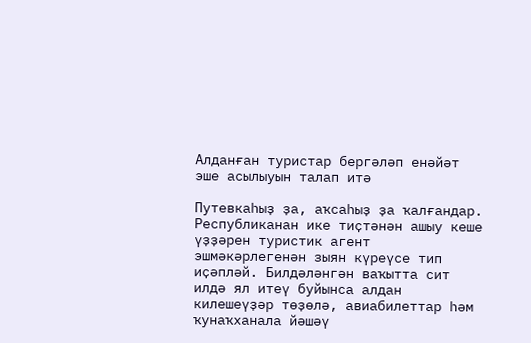Алданған туристар бергәләп енәйәт эше асылыуын талап итә

Путевкаһыҙ ҙа, аҡсаһыҙ ҙа ҡалғандар. Республиканан ике тиҫтәнән ашыу кеше үҙҙәрен туристик агент эшмәкәрлегенән зыян күреүсе тип иҫәпләй. Билдәләнгән ваҡытта сит илдә ял итеү буйынса алдан килешеүҙәр төҙөлә, авиабилеттар һәм ҡунаҡханала йәшәү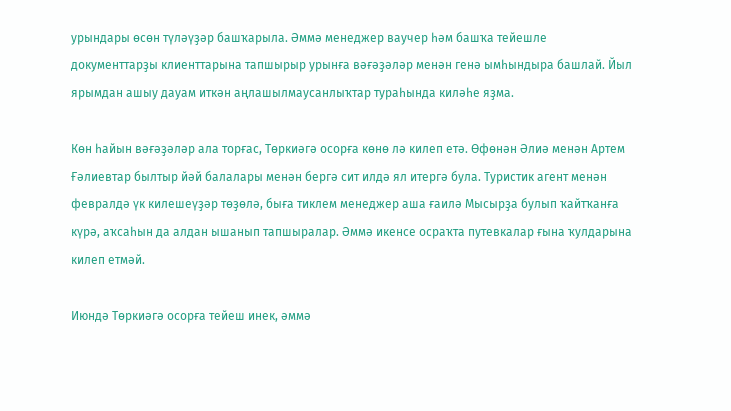урындары өсөн түләүҙәр башҡарыла. Әммә менеджер ваучер һәм башҡа тейешле документтарҙы клиенттарына тапшырыр урынға вәғәҙәләр менән генә ымһындыра башлай. Йыл ярымдан ашыу дауам иткән аңлашылмаусанлыҡтар тураһында киләһе яҙма.

Көн һайын вәғәҙәләр ала торғас, Төркиәгә осорға көнө лә килеп етә. Өфөнән Әлиә менән Артем Ғәлиевтар былтыр йәй балалары менән бергә сит илдә ял итергә була. Туристик агент менән февралдә үк килешеүҙәр төҙөлә, быға тиклем менеджер аша ғаилә Мысырҙа булып ҡайтҡанға күрә, аҡсаһын да алдан ышанып тапшыралар. Әммә икенсе осраҡта путевкалар ғына ҡулдарына килеп етмәй.

Июндә Төркиәгә осорға тейеш инек, әммә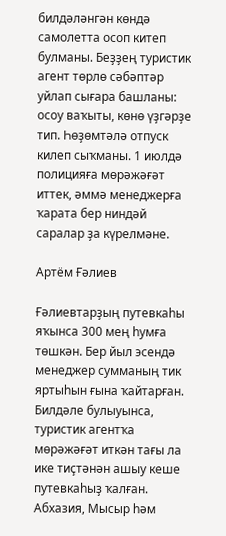билдәләнгән көндә самолетта осоп китеп булманы. Беҙҙең туристик агент төрлө сәбәптәр уйлап сығара башланы: осоу ваҡыты, көнө үҙгәрҙе тип. Һөҙөмтәлә отпуск килеп сыҡманы. 1 июлдә полицияға мөрәжәғәт иттек, әммә менеджерға ҡарата бер ниндәй саралар ҙа күрелмәне.

Артём Ғәлиев

Ғәлиевтарҙың путевкаһы яҡынса 300 мең һумға төшкән. Бер йыл эсендә менеджер сумманың тик яртыһын ғына ҡайтарған. Билдәле булыуынса, туристик агентҡа мөрәжәғәт иткән тағы ла ике тиҫтәнән ашыу кеше путевкаһыҙ ҡалған. Абхазия, Мысыр һәм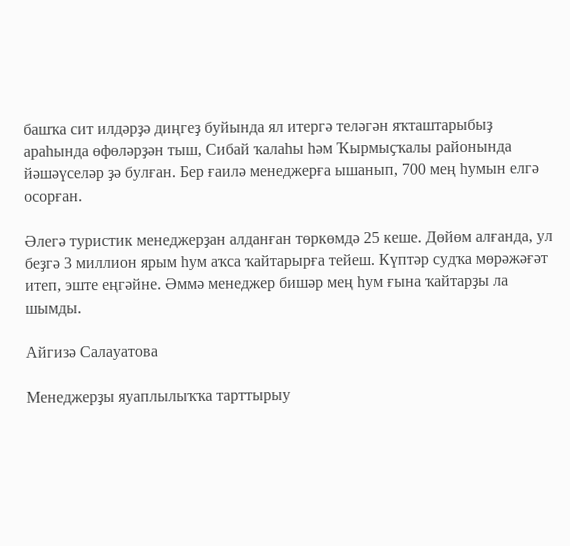башҡа сит илдәрҙә диңгеҙ буйында ял итергә теләгән яҡташтарыбыҙ араһында өфөләрҙән тыш, Сибай ҡалаһы һәм Ҡырмыҫҡалы районында йәшәүселәр ҙә булған. Бер ғаилә менеджерға ышанып, 700 мең һумын елгә осорған.

Әлегә туристик менеджерҙан алданған төркөмдә 25 кеше. Дөйөм алғанда, ул беҙгә 3 миллион ярым һум аҡса ҡайтарырға тейеш. Күптәр судҡа мөрәжәғәт итеп, эште еңгәйне. Әммә менеджер бишәр мең һум ғына ҡайтарҙы ла шымды.

Айгизә Салауатова

Менеджерҙы яуаплылыҡҡа тарттырыу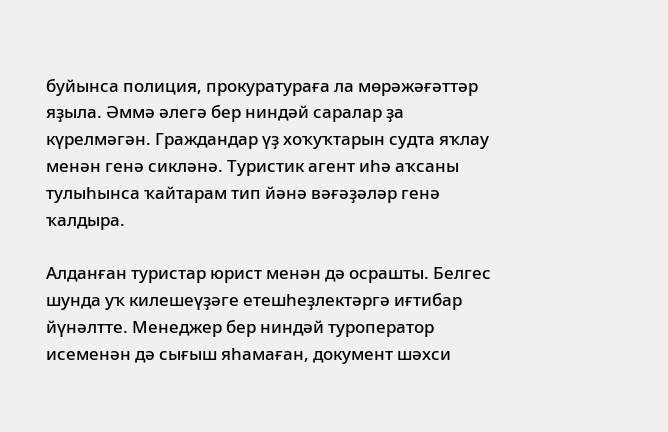буйынса полиция, прокуратураға ла мөрәжәғәттәр яҙыла. Әммә әлегә бер ниндәй саралар ҙа күрелмәгән. Граждандар үҙ хоҡуҡтарын судта яҡлау менән генә сикләнә. Туристик агент иһә аҡсаны тулыһынса ҡайтарам тип йәнә вәғәҙәләр генә ҡалдыра.

Алданған туристар юрист менән дә осрашты. Белгес шунда уҡ килешеүҙәге етешһеҙлектәргә иғтибар йүнәлтте. Менеджер бер ниндәй туроператор исеменән дә сығыш яһамаған, документ шәхси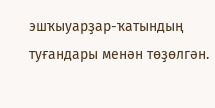эшҡыуарҙар-ҡатындың туғандары менән төҙөлгән.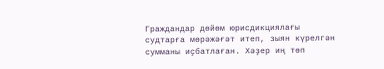Граждандар дөйөм юрисдикциялағы судтарға мөрәжәғәт итеп, зыян күрелгән сумманы иҫбатлаған. Хәҙер иң төп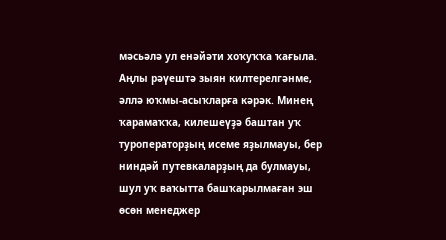мәсьәлә ул енәйәти хоҡуҡҡа ҡағыла. Аңлы рәүештә зыян килтерелгәнме, әллә юҡмы-асыҡларға кәрәк. Минең ҡарамаҡҡа, килешеүҙә баштан уҡ туроператорҙың исеме яҙылмауы, бер ниндәй путевкаларҙың да булмауы, шул уҡ ваҡытта башҡарылмаған эш өсөн менеджер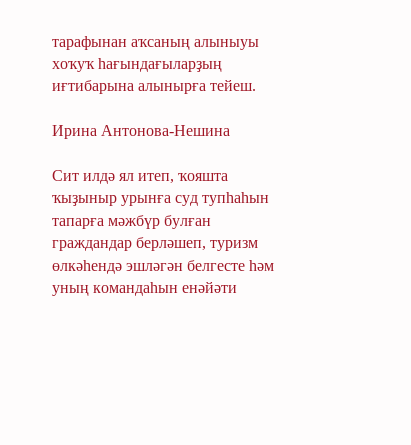тарафынан аҡсаның алыныуы хоҡуҡ һағындағыларҙың иғтибарына алынырға тейеш.

Ирина Антонова-Нешина

Сит илдә ял итеп, ҡояшта ҡыҙыныр урынға суд тупһаһын тапарға мәжбүр булған граждандар берләшеп, туризм өлкәһендә эшләгән белгесте һәм уның командаһын енәйәти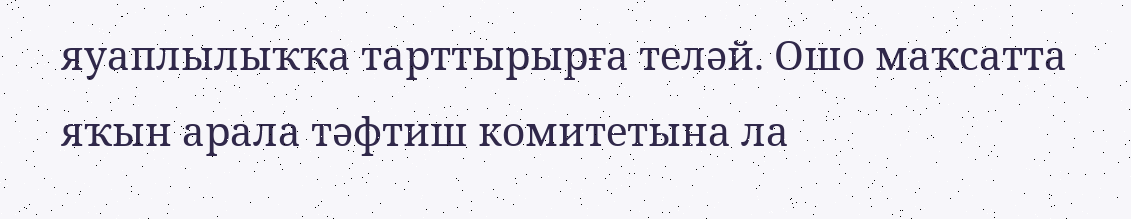яуаплылыҡҡа тарттырырға теләй. Ошо маҡсатта яҡын арала тәфтиш комитетына ла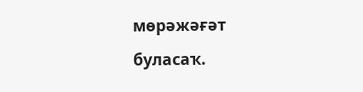мөрәжәғәт буласаҡ.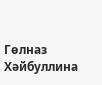Гөлназ Хәйбуллина